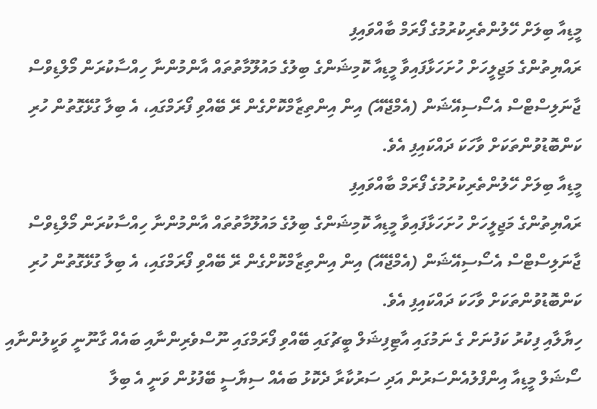މީޑިއާ ބިލަށް ހޭލުންތެރިކުރުމުގެ ފޯރަމް ބާއްވައިފި
ރައްޔިތުންގެ މަޖިލީހަށް ހުށަހަޅާފައިވާ މީޑިއާ ކޮމިޝަންގެ ބިލުގެ މައުލޫމާތުތައް އާންމުންނާ ހިއްސާކުރަން މޯލްޑިވްސް ޖާނަލިސްޓްސް އެސޯސިއޭޝަން (އެމްޖޭއޭ) އިން އިންތިޒާމްކޮށްގެން ރޭ ބޭއްވި ފޯރަމްގައި، އެ ބިލާ ގުޅޭގޮތުން ހުރި ކަންބޮޑުވުންތަކަށް ވާހަކަ ދައްކައިފި އެވެ.
މީޑިއާ ބިލަށް ހޭލުންތެރިކުރުމުގެ ފޯރަމް ބާއްވައިފި
ރައްޔިތުންގެ މަޖިލީހަށް ހުށަހަޅާފައިވާ މީޑިއާ ކޮމިޝަންގެ ބިލުގެ މައުލޫމާތުތައް އާންމުންނާ ހިއްސާކުރަން މޯލްޑިވްސް ޖާނަލިސްޓްސް އެސޯސިއޭޝަން (އެމްޖޭއޭ) އިން އިންތިޒާމްކޮށްގެން ރޭ ބޭއްވި ފޯރަމްގައި، އެ ބިލާ ގުޅޭގޮތުން ހުރި ކަންބޮޑުވުންތަކަށް ވާހަކަ ދައްކައިފި އެވެ.
ހިޔާލާއި ފިކުރު ކަފުނަށް ގެ ނަމުގައި އާޓިފިޝަލް ބީޗުގައި ބޭއްވި ފޯރަމްގައި ނޫސްވެރިންނާއި ބައެއް ގާނޫނީ ވަކީލުންނާއި ސޯޝަލް މީޑިއާ އިންފްލުއެންސަރުން އަދި ސަރުކާރާ ދެކޮޅު ބައެއް ސިޔާސީ ބޭފުޅުން ވަނީ އެ ބިލާ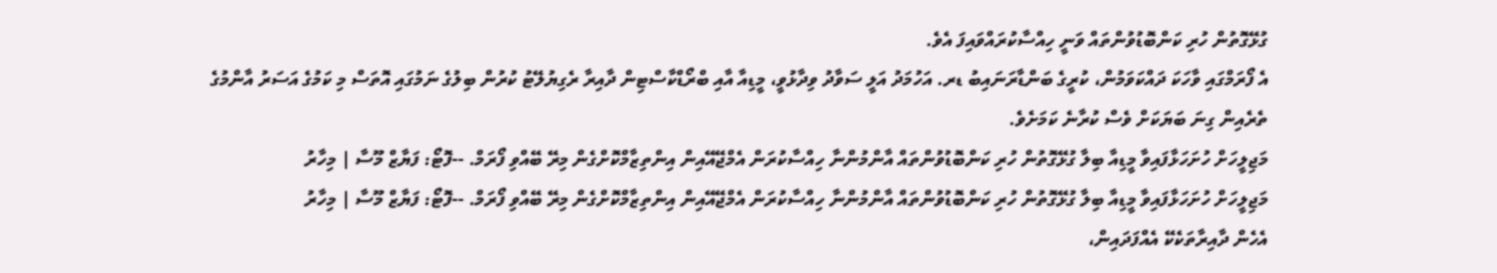ގުޅޭގޮތުން ހުރި ކަންބޮޑުވުންތައް ވަނީ ހިއްސާކުރައްވައިފަ އެވެ.
އެ ފޯރަމްގައި ވާހަކަ ދައްކަވަމުން، ކުރީގެ ބަންޑާރަނައިބު ޑރ. އަހުމަދު އަލީ ސަވާދު ވިދާޅުވީ، މީޑިއާ އާއި ބްރޯޑްކާސްޓިން ދާއިރާ ރެގިޔުލޭޓު ކުރުން ބިލުގެ ނަމުގައި އޮތަސް މި ކަމުގެ އަސަރު އާންމުގެ ތެރެއިން ގިނަ ބަޔަކަށް ވެސް ކުރާނެ ކަމަށެވެ.
މަޖިލީހަށް ހުށަހަޅާފައިވާ މީޑިއާ ބިލާ ގުޅޭގޮތުން ހުރި ކަންބޮޑުވުންތައް އާންމުންނާ ހިއްސާކުރަން އެމްޖޭއޭއިން އިންތިޒާމްކޮށްގެން މިރޭ ބޭއްވި ފޯރަމް. --ފޮޓޯ: ފަޔާޒް މޫސާ | މިހާރު
މަޖިލީހަށް ހުށަހަޅާފައިވާ މީޑިއާ ބިލާ ގުޅޭގޮތުން ހުރި ކަންބޮޑުވުންތައް އާންމުންނާ ހިއްސާކުރަން އެމްޖޭއޭއިން އިންތިޒާމްކޮށްގެން މިރޭ ބޭއްވި ފޯރަމް. --ފޮޓޯ: ފަޔާޒް މޫސާ | މިހާރު
އެހެން ދާއިރާތަކެކޭ އެއްފަދައިން،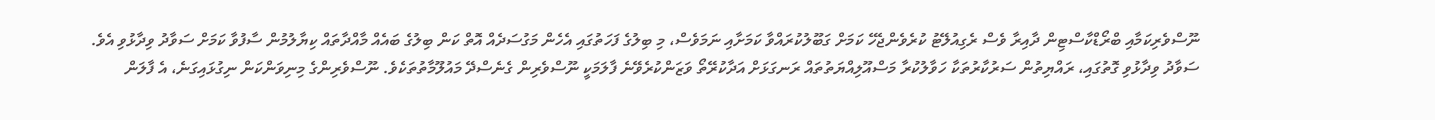ނޫސްވެރިކަމާއި ބްރޯޑްކާސްޓިން ދާއިރާ ވެސް ރެގިއުލޭޓު ކުރެވެންޖެހޭ ކަމަށް ގަބޫލުކުރައްވާ ކަމަށާއި ނަމަވެސް، މި ބިލުގެ ފަހަތުގައި އެހެން މަގުސަދެއް އޮތް ކަން ބިލުގެ ބައެއް މާއްދާތައް ކިޔާލުމުން ސާފުވާ ކަމަށް ސަވާދު ވިދާޅުވި އެވެ.
ސަވާދު ވިދާޅުވި ގޮތުގައި، ރައްޔިތުން ސަރުކާރުތަކާ ހަވާލުކުރާ މަސްއޫލިއްޔަތުތައް ރަނގަޅަށް އަދާކުރޭތޯ ވަޒަންކުރެވޭނެ ފާލަމަކީ ނޫސްވެރިން ގެނެސްދޭ މައުލޫމާތުތަކެވެ. ނޫސްވެރިންގެ މިނިވަންކަން ނިގުޅައިގަނެ، އެ ފާލަން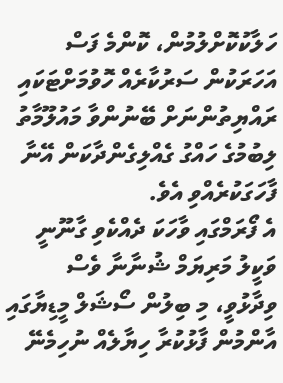ހަލާކުކޮށްލުމުން، ކޮންމެ ފަސް އަހަރަކުން ސަރުކާރެއް ހޮވުމަށްޓަކައި ރައްޔިތުންނަށް ބޭނުންވާ މައުލޫމާތު ލިބުމުގެ ހައްގު ގެއްލިގެންދާކަން އޭނާ ފާހަގަކުރެއްވި އެވެ.
އެ ފޯރަމްގައި ވާހަކަ ދެއްކެވި ގާނޫނީ ވަކީލު މަރިޔަމް ޝުނާނާ ވެސް ވިދާޅުވީ، މި ބިލުން ސޯޝަލް މީޑިޔާގައި އާންމުން ފާޅުކުރާ ހިޔާލެއް ނުހިމެނޭ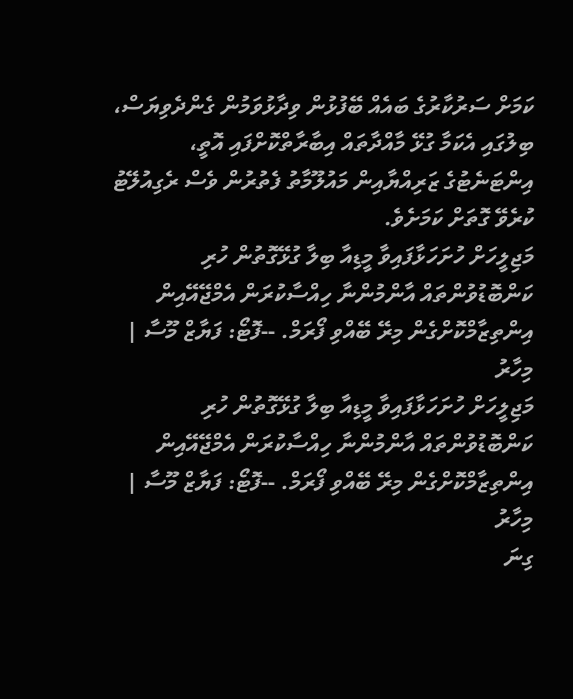ކަމަށް ސަރުކާރުގެ ބައެއް ބޭފުޅުން ވިދާޅުވަމުން ގެންދެވިޔަސް، ބިލުގައި އެކަމާ ގުޅޭ މާއްދާތައް އިބާރާތްކޮށްފައި އޮތީ، އިންޓަނެޓުގެ ޒަރިއްޔާއިން މައުލޫމާތު ފެތުރުން ވެސް ރެގިއުލޭޓު ކުރެވޭ ގޮތަށް ކަމަށެވެ.
މަޖިލީހަށް ހުށަހަޅާފައިވާ މީޑިއާ ބިލާ ގުޅޭގޮތުން ހުރި ކަންބޮޑުވުންތައް އާންމުންނާ ހިއްސާކުރަން އެމްޖޭއޭއިން އިންތިޒާމްކޮށްގެން މިރޭ ބޭއްވި ފޯރަމް. --ފޮޓޯ: ފަޔާޒް މޫސާ | މިހާރު
މަޖިލީހަށް ހުށަހަޅާފައިވާ މީޑިއާ ބިލާ ގުޅޭގޮތުން ހުރި ކަންބޮޑުވުންތައް އާންމުންނާ ހިއްސާކުރަން އެމްޖޭއޭއިން އިންތިޒާމްކޮށްގެން މިރޭ ބޭއްވި ފޯރަމް. --ފޮޓޯ: ފަޔާޒް މޫސާ | މިހާރު
ގިނަ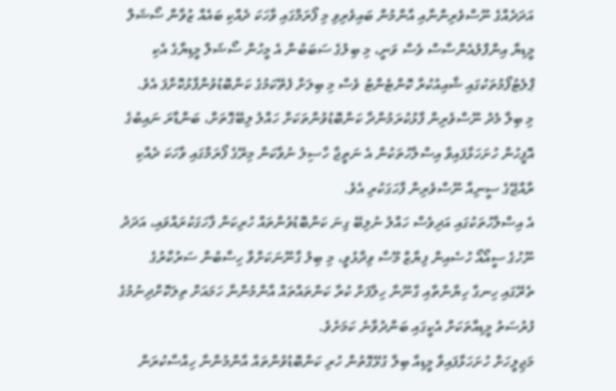އަދަދެއްގެ ނޫސްވެރިންނާއި އާންމުން ބައިވެރިވި މި ފޯރަމްގައި ވާހަކަ ދެއްކި ބައެއް ޒުވާން ސޯޝަލް މީޑިޔާ އިންފްލުއެންސާސް ވެސް ވަނީ، މި ބިލުގެ ސަބަބުން އެ މީހުން ސޯޝަލް މީޑިޔާގެ އެކި ޕްލެޓުފޯމުތަކުގައި ޝާއިއުކުރާ ކޮންޓެންޓު ވެސް މި ބިލަށް ފެތޭކަމުގެ ކަންބޮޑުވުންފާޅުކޮށްފަ އެވެ.
މި ބިލާ މެދު ނޫސްވެރިން ފާޅުކުރަމުންދާ ކަންބޮޑުވުންތަކަށް ހައްލު ލިބޭގޮތަށް، ބަންޑާރަ ނައިބުގެ އޮފީހުން ހުށަހަޅާފައިވާ އިސްލާހުތަކުން އެ ނަތީޖާ ހާސިލު ނުވާކަން މިރޭގެ ފޯރަމްގައި ވާހަކަ ދެއްކި ރާއްޖޭގެ ސީނިއާ ނޫސްވެރިން ފާހަގަކުރި އެވެ.
އެ އިސްލާހުތަކުގައި އަދިވެސް ހައްލު ނުލިބޭ ގިނަ ކަންބޮޑުވުންތައް ހުރިކަން ފާހަގަކުރައްވައި، އަދަދު ނޫހުގެ ސީއޯއޯ ހުސެއިން ފިޔާޒް މޫސާ ވިދާޅުވީ، މި ބިލު ގާނޫނަކަށްވާ ހިސާބުން ސަރުކާރުގެ ތެރޭގައި ހިނގާ ހިޔާނާތާއި ގާނޫނާ ހިލާފަށް ކުރާ ކަންތައްތައް އާންމުންނާ ހަމައަށް ތިލަކޮށްދިނުމުގެ ފުރުސަތު މީޑިއާތަކަށް އެކީގައި ބަންދުވާނެ ކަމަށެވެ.
މަޖިލީހަށް ހުށަހަޅާފައިވާ މީޑިއާ ބިލާ ގުޅޭގޮތުން ހުރި ކަންބޮޑުވުންތައް އާންމުންނާ ހިއްސާކުރަން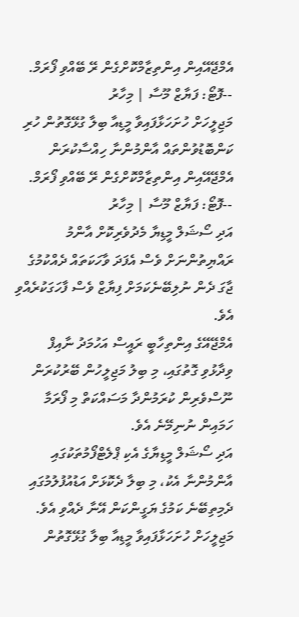އެމްޖޭއޭއިން އިންތިޒާމްކޮށްގެން ރޭ ބޭއްވި ފޯރަމް. --ފޮޓޯ: ފަޔާޒް މޫސާ | މިހާރު
މަޖިލީހަށް ހުށަހަޅާފައިވާ މީޑިއާ ބިލާ ގުޅޭގޮތުން ހުރި ކަންބޮޑުވުންތައް އާންމުންނާ ހިއްސާކުރަން އެމްޖޭއޭއިން އިންތިޒާމްކޮށްގެން ރޭ ބޭއްވި ފޯރަމް. --ފޮޓޯ: ފަޔާޒް މޫސާ | މިހާރު
އަދި ސޯޝަލް މީޑިޔާ މެދުވެރިކޮށް އާންމު ރައްޔިތުންނަށް ވެސް އެފަދަ ވާހަކަތައް ދެއްކުމުގެ ޖާގަ ދެން ނުލިބޭނެކަމަށް ފިޔާޒް ވެސް ފާހަގަކުރެއްވި އެވެ.
އެމްޖޭއޭގެ އިންތިހާބީ ރައީސް އަހުމަދު ނާއިފް ވިދާޅުވި ގޮތުގައި، މި ބިލު މަޖިލީހުން ބޭރުކުރަން ނޫސްވެރިން ކުރަމުންދާ މަސައްކަތް މި ފޯރަމާ ހަމައިން ނުނިމޭނެ އެވެ.
އަދި ސޯޝަލް މީޑިޔާގެ އެކި ޕްލެޓްފޯމުތަކުގައި އާންމުންނާ އެކު، މި ބިލާ ދެކޮޅަށް އަޑުއުފުލުމުގައި ދެމިތިބޭނެ ކަމުގެ ޔަގީންކަން އޭނާ ދެއްވި އެވެ.
މަޖިލީހަށް ހުށަހަޅާފައިވާ މީޑިއާ ބިލާ ގުޅޭގޮތުން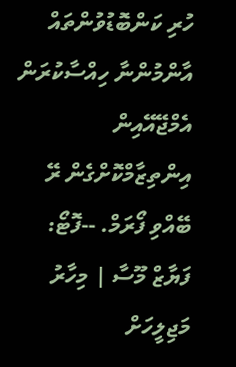ހުރި ކަންބޮޑުވުންތައް އާންމުންނާ ހިއްސާކުރަން އެމްޖޭއޭއިން އިންތިޒާމްކޮށްގެން ރޭ ބޭއްވި ފޯރަމް. --ފޮޓޯ: ފަޔާޒް މޫސާ | މިހާރު
މަޖިލީހަށް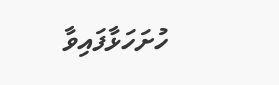ހުށަހަޅާފައިވާ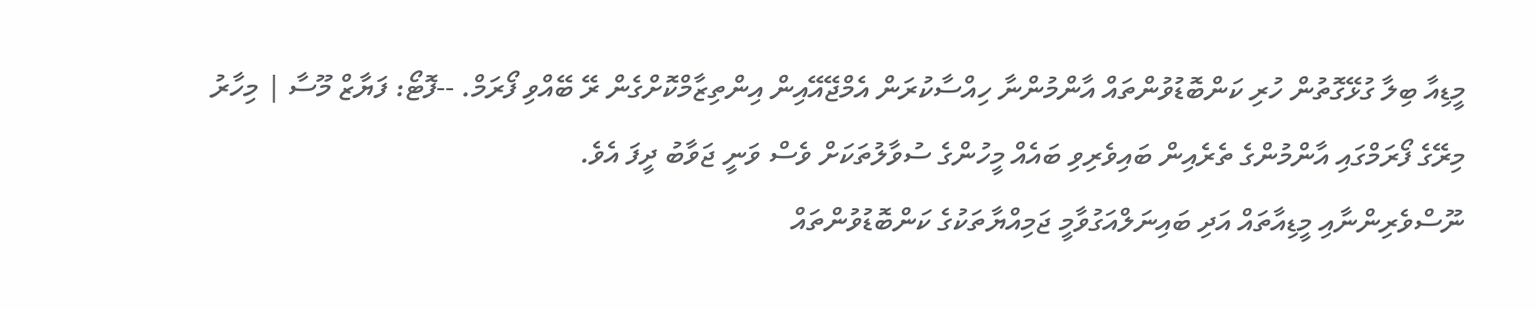މީޑިއާ ބިލާ ގުޅޭގޮތުން ހުރި ކަންބޮޑުވުންތައް އާންމުންނާ ހިއްސާކުރަން އެމްޖޭއޭއިން އިންތިޒާމްކޮށްގެން ރޭ ބޭއްވި ފޯރަމް. --ފޮޓޯ: ފަޔާޒް މޫސާ | މިހާރު
މިރޭގެ ފޯރަމްގައި އާންމުންގެ ތެރެއިން ބައިވެރިވި ބައެއް މީހުންގެ ސުވާލުތަކަށް ވެސް ވަނީ ޖަވާބު ދީފަ އެވެ.
ނޫސްވެރިންނާއި މީޑިއާތައް އަދި ބައިނަލްއަގުވާމީ ޖަމިއްޔާތަކުގެ ކަންބޮޑުވުންތައް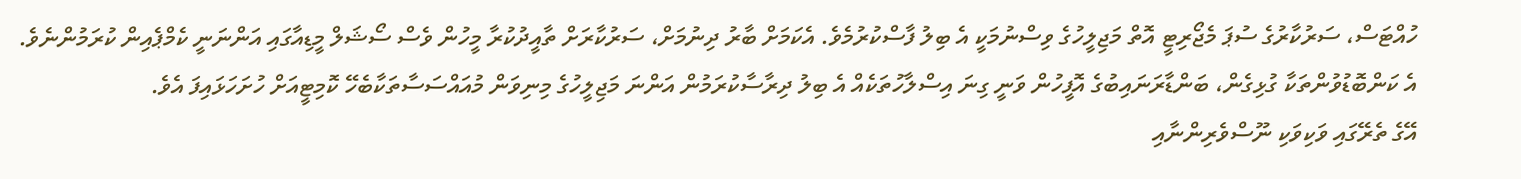ހުއްޓަސް، ސަރުކާރުގެ ސުޕަ މެޖޯރިޓީ އޮތް މަޖިލީހުގެ ވިސްނުމަކީ އެ ބިލު ފާސްކުރުމެވެ. އެކަމަށް ބާރު ދިނުމަށް، ސަރުކާރަށް ތާއީދުކުރާ މީހުން ވެސް ސޯޝަލް މީޑިއާގައި އަންނަނީ ކެމްޕެއިން ކުރަމުންނެވެ.
އެ ކަންބޮޑުވުންތަކާ ގުޅިގެން، ބަންޑާރަނައިބުގެ އޮފީހުން ވަނީ ގިނަ އިސްލާހުތަކެއް އެ ބިލު ދިރާސާކުރަމުން އަންނަ މަޖިލީހުގެ މިނިވަން މުއައްސަސާތަކާބެހޭ ކޮމިޓީއަށް ހުށަހަޅައިފަ އެވެ.
އޭގެ ތެރޭގައި ވަކިވަކި ނޫސްވެރިންނާއި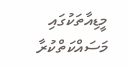މީޑިއާތަކުގައި މަސައްކަތްކުރާ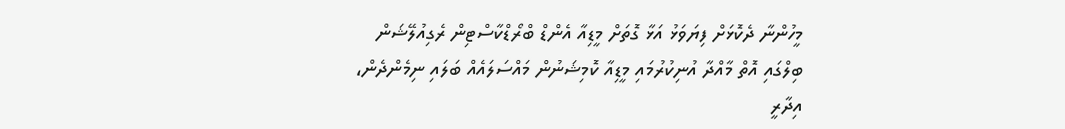މީހުންނާ ދެކޮޅަށް ފިޔަވަޅު އަޅާ ގޮތަށް މީޑިއާ އެންޑް ބްރޯޑްކާސްޓިން ރެގިއުލޭޝަން ބިލްގައި އޮތް މާއްދާ އުނިކުރުމައި މީޑިއާ ކޮމިޝަނުން މައްސަލައެއް ބަލައި ނިމެންދެން، އިދާރީ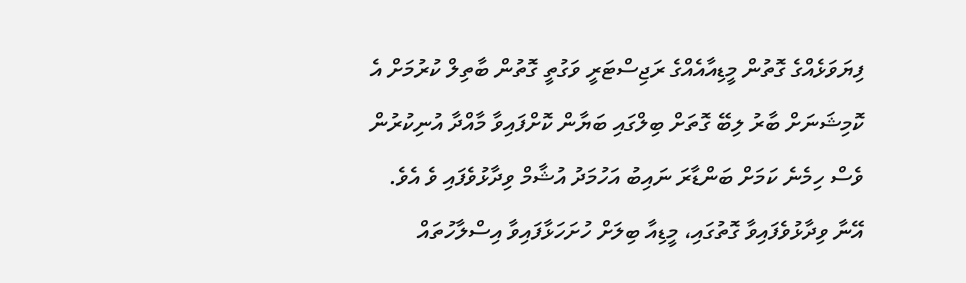ފިޔަވަޅެއްގެ ގޮތުން މީޑިއާއެއްގެ ރަޖިސްޓަރީ ވަގުތީ ގޮތުން ބާތިލް ކުރުމަށް އެ ކޮމިޝަނަށް ބާރު ލިބޭ ގޮތަށް ބިލްގައި ބަޔާން ކޮށްފައިވާ މާއްދާ އުނިކުރުން ވެސް ހިމެނެ ކަމަށް ބަންޑާރަ ނައިބު އަހުމަދު އުޝާމް ވިދާޅުވެފައި ވެ އެވެ.
އޭނާ ވިދާޅުވެފައިވާ ގޮތުގައި، މީޑިއާ ބިލަށް ހުށަހަޅާފައިވާ އިސްލާހުތައް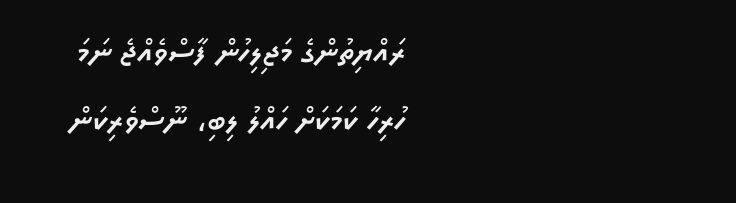ރައްޔިތުންގެ މަޖިލިހުން ފާސްވެއްޖެ ނަމަ ހުރިހާ ކަމަކަށް ހައްލު ލިބި، ނޫސްވެރިކަން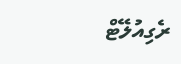ރެގިއުލޭޓް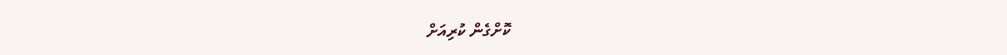ކޮށްގެން ކުރިއަށް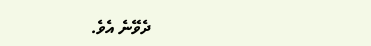ދެވޭނެ އެވެ.